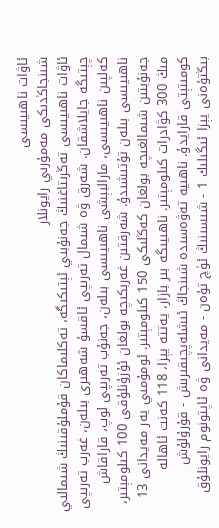ئاۋات ناھىيىسى
شىنجاڭدىكى مەمۇرىي رايونلار
ئاۋات ناھىيىسى تەڭرىتاغنىڭ جەنۇبىي ئېتىكىگە، تەكلىماكان قۇملۇقىنىڭ شىمالىي چېتىگە جايلاشقان. شەرق ۋە شىمال تەرىپى ئاقسۇ شەھىرى بىلەن، غەرب تەرىپى كەلپىن ناھىيىسى، مارالبېشى ناھىيىسى بىلەن، جەنۇب تەرىپى لوپ، قاراقاش ناھىيىسى بىلەن تۇتىشىدۇ. شەرقتىن غەربكىچە بولغان ئۇزۇنلۇقى 100 كىلومېتىر، جەنۇبتىن شىمالغىچە بولغان كەڭلىكى 150 كىلومېتىر. ئومۇمىي يەر مەيدانى 13 مىڭ 300 كۋادرات كىلومېتىر. ناھىيىگە بىر بازار، يەتتە يېزا، 118 كەنت ئاھالە كومىتېتى قارايدۇ. ناھىيە تەۋەسىدە شىنجاڭ ئىشلەپچىقىرىش - قۇرۇلۇش بىڭتۇەنى يېزا ئىگىلىك 1 - شىسىنىڭ ئۈچ تۇەن - مەيدانى ۋە ئاپتونوم رايونلۇق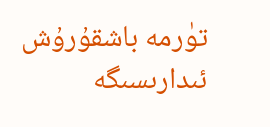تۈرمە باشقۇرۇش ئىدارىسىگە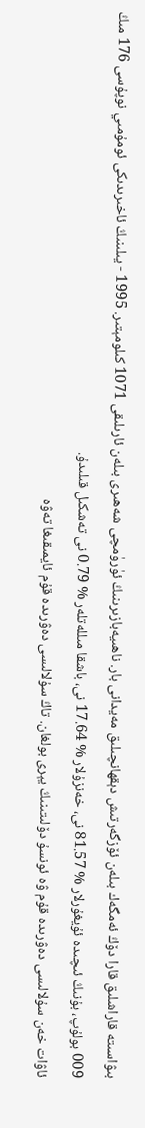بىۋاسىتە قاراشلىق قارا دۆڭ ئەمگەك بىلەن ئۆزگەرتىش دېقھانچىلىق مەيدانى بار. ناھىيەبازىرىنىڭ ئۈرۈمچى شەھىرى بىلەن ئارىلىقى 1071 كىلومېتىر. 1995 - يىلىنىڭ ئاخىرىدىكى ئومۇمىي نوپۇسى 176 مىڭ 009 بولۇپ، بۇنىڭ ئىچىدە ئۇيغۇرلار % 81.57 نى، خەنزۇلار % 17.64 نى، باشقا مىللەتلەر % 0.79 نى تەشكىل قىلىدۇ.
ئاۋات خەن سۇلالىسى دەۋرىدە قۇم ۋە ئونسۇ دۆلىتىنىڭ يېرى بولغان. تاڭ سۇلالىسى دەۋرىدە قۇم ئايمىقىغا تەۋە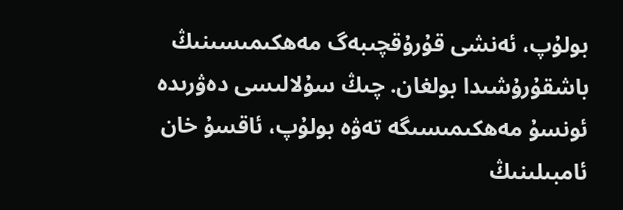بولۇپ، ئەنشى قۇرۇقچىبەگ مەھكىمىسىنىڭ باشقۇرۇشىدا بولغان. چىڭ سۇلالىسى دەۋرىدە ئونسۇ مەھكىمىسىگە تەۋە بولۇپ، ئاقسۇ خان ئامبىلىنىڭ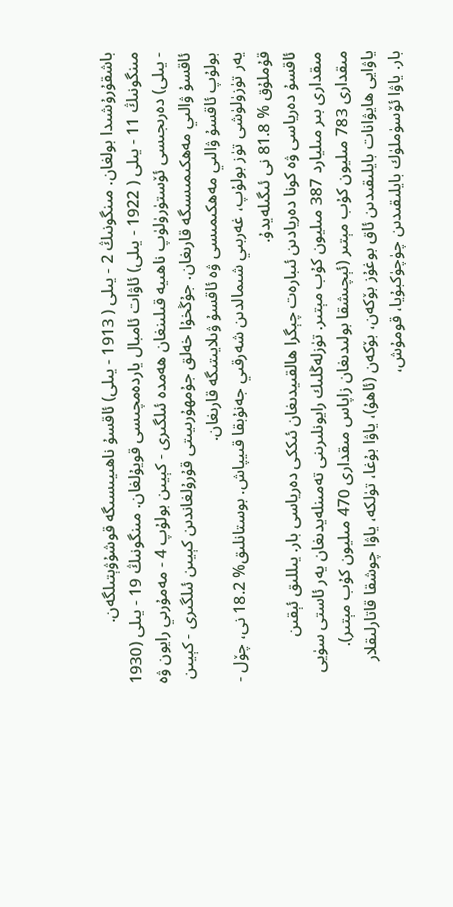باشقۇرۇشىدا بولغان. مىنگونىڭ 2 - يىلى ( 1913 - يىلى) ئاقسۇ ناھىيىسىگە قوشۇۋېتىلگەن. مىنگونىڭ 11 - يىلى ( 1922 - يىلى) ئاۋات ئامبال ياردەمچىسى قويۇلغان. مىنگونىڭ 19 - يىلى (1930 - يىلى) دەرىجىسى ئۆستۈرۈلۈپ ناھىيە قىلىنغان ھەمدە ئىلگىرى - كېيىن بولۇپ 4 - مەمۇرىي رايون ۋە ئاقسۇ ۋالىي مەھكىمىسىگە قارىغان. جۇڭخۇا خەلق جۇمھۇرىيىتى قۇرۇلغاندىن كېيىن ئىلگىرى - كېيىن بولۇپ ئاقسۇ ۋالىي مەھكىمىسى ۋە ئاقسۇ ۋىلايىتىگە قارىغان.
يەر تۈزۈلۈشى تۈز بولۇپ، غەربىي شىمالدىن شەرقىي جەنۇبقا قىيپاش. بوستانلىق% 18.2 نى، چۆل - قۇملۇق % 81.8 نى ئىگىلەيدۇ.
ئاقسۇ دەرياسى ۋە كونا دەريادىن ئىبارەت چېگرا ھالقىيدىغان ئىككى دەرياسى بار. يىللىق ئېقىن مىقدارى بىر مىليارد 387 مىليون كۇب مېتىر. تۈزلەڭلىك رايونلىرىنى تەمىنلەيدىغان يەر ئاستى سۈيى مىقدارى 783 مىليون كۇب مېتىر (ئېچىشقا بولىدىغان زاپاس مىقدارى 470 مىليون كۇب مېتىر). ياۋايى ھايۋانات بايلىقىدىن ئاق بوغۇز بۆكەن، بۆكەن (ئاھۇ)، ياۋا بۇغا، تۈلكە، ياۋا چوشقا قاتارلىقلار بار. ياۋا ئۆسۈملۈك بايلىقىدىن چۈچۈكبۇيا، قومۇش،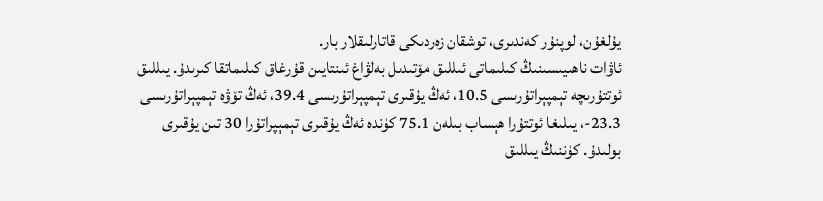يۇلغۇن، لوپنۇر كەندىرى، توشقان زەردىكى قاتارلىقلار بار.
ئاۋات ناھىيىسىنىڭ كىلىماتى ئىللىق مۆتىدىل بەلۋاغ ئىنتايىن قۇرغاق كىلىماتقا كىرىدۇ. يىللىق ئوتتۇرىچە تېمپېراتۇرىسى 10.5، ئەڭ يۇقىرى تېمپېراتۇرىسى 39.4، ئەڭ تۆۋە تېمپېراتۇرىسى 23.3-، يىلىغا ئوتتۇرا ھېساب بىلەن 75.1 كۈندە ئەڭ يۇقىرى تېمېپراتۇرا 30 تىن يۇقىرى بولىدۇ. كۈننىڭ يىللىق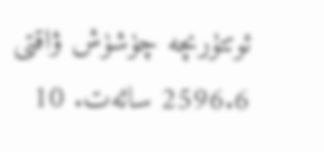ئوتتۇرىچە چۈشۈش ۋاقتى 2596.6 سائەت. 10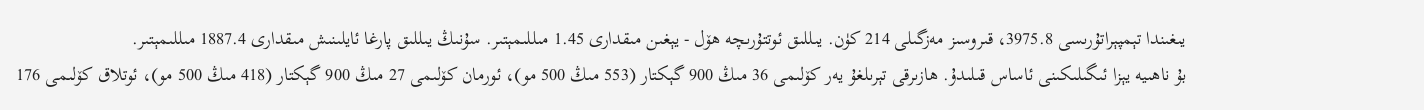يىغىندا تېمپېراتۇرىسى 3975.8، قىروسىز مەزگىلى 214 كۈن. يىللىق ئوتتۇرىچە ھۆل - يېغىن مىقدارى 1.45 مىللىمېتىر. سۇنىڭ يىللىق پارغا ئايلىنىش مىقدارى 1887.4 مىللىمېتىر.
بۇ ناھىيە يېزا ئىگىلىكىنى ئاساس قىلىدۇ. ھازىرقى تېرىلغۇ يەر كۆلىمى 36 مىڭ 900 گېكتار (553 مىڭ 500 مو)، ئورمان كۆلىمى 27 مىڭ 900 گېكتار (418 مىڭ 500 مو)، ئوتلاق كۆلىمى 176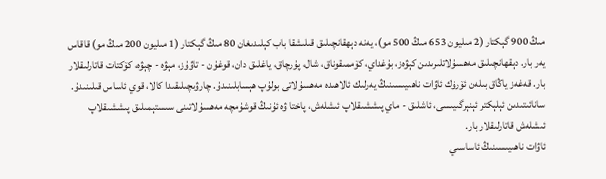مىڭ 900 گېكتار (2 مىليون 653 مىڭ 500 مو)، يەنە دېھقانچىلىق قىلىشقا باب كېلىدىغان 80 مىڭ گېكتار (1 مىليون 200 مىڭ مو) قاقاس يەر بار. دېقھانچىلىق مەھسۇلاتلىرىدىن كېۋەز، بۇغداي، كۆممىقوناق، شال، پۇرچاق، ياغلىق دان، قوغۇن - تاۋۇز، مېۋە - چېۋە، كۆكتات قاتارلىقلار بار. قەغەز ياڭاق بىلەن ئۆرۈك ئاۋات ناھىيىسىنىڭ يەرلىك ئالاھىدە مەھسۇلاتى بولۇپ ھېسابلىنىدۇ. چارۋىچىلىقىدا كالا، قوي ئاساس قىلىنىدۇ. سانائىتىدىن ئېلېكتر ئېنېرگىيىسى، ئاشلىق - ماي پىششىقلاپ ئىشلەش، پاختا ۋە ئۇنىڭ قوشۇمچە مەھسۇلاتىنى سىستېمىلىق پىششىقلاپ ئىشلەش قاتارلىقلار بار.
ئاۋات ناھىيىسىنىڭ ئاساسىي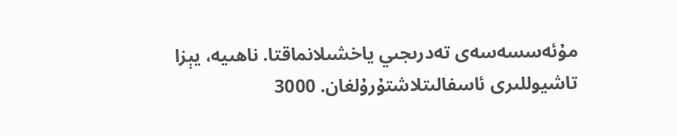مۇئەسسەسەى تەدرىجىي ياخشىلانماقتا. ناھىيە، يېزا تاشيوللىرى ئاسفالىتلاشتۇرۇلغان. 3000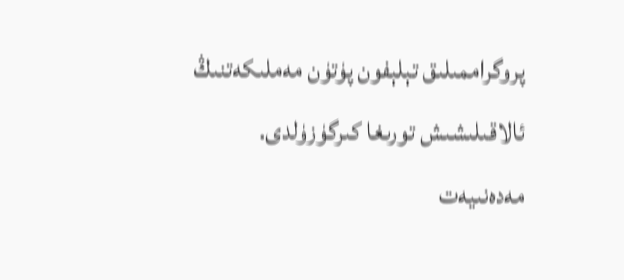پروگراممىلىق تېلېفون پۈتۈن مەملىكەتنىڭ ئالاقىلىشىش تورىغا كىرگۈزۈلدى.
مەدەنىيەت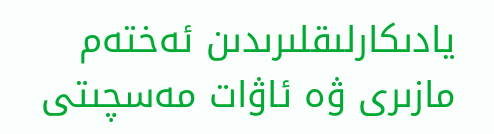يادىكارلىقلىرىدىن ئەختەم مازىرى ۋە ئاۋات مەسچىتى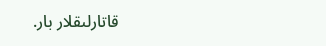قاتارلىقلار بار.